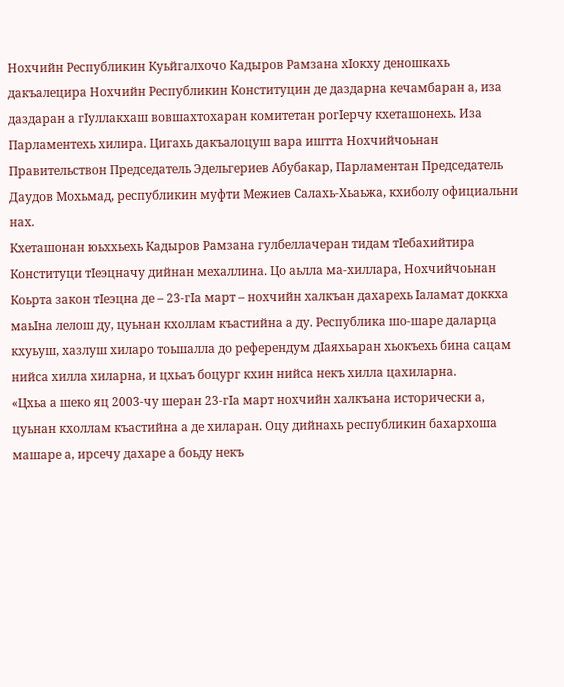Нохчийн Республикин Куьйгалхочо Кадыров Рамзана хIокху деношкахь дакъалецира Нохчийн Республикин Конституцин де даздарна кечамбаран а, иза даздаран а гIуллакхаш вовшахтохаран комитетан рогIерчу кхеташонехь. Иза Парламентехь хилира. Цигахь дакъалоцуш вара иштта Нохчийчоьнан Правительствон Председатель Эдельгериев Абубакар, Парламентан Председатель Даудов Мохьмад, республикин муфти Межиев Салахь-Хьаьжа, кхиболу официальни нах.
Кхеташонан юьххьехь Кадыров Рамзана гулбеллачеран тидам тIебахийтира Конституци тIеэцначу дийнан мехаллина. Цо аьлла ма-хиллара, Нохчийчоьнан Коьрта закон тIеэцна де – 23-гIа март – нохчийн халкъан дахарехь Iаламат доккха маьIна лелош ду, цуьнан кхоллам къастийна а ду. Республика шо-шаре даларца кхуьуш, хазлуш хиларо тоьшалла до референдум дIаяхьаран хьокъехь бина сацам нийса хилла хиларна, и цхьаъ боцург кхин нийса некъ хилла цахиларна.
«Цхьа а шеко яц 2003-чу шеран 23-гIа март нохчийн халкъана исторически а, цуьнан кхоллам къастийна а де хиларан. Оцу дийнахь республикин бахархоша машаре а, ирсечу дахаре а боьду некъ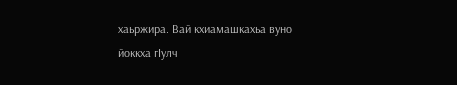хаьржира. Вай кхиамашкахьа вуно йоккха гIулч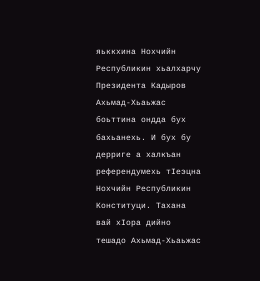яьккхина Нохчийн Республикин хьалхарчу Президента Кадыров Ахьмад-Хьаьжас боьттина ондда бух бахьанехь. И бух бу дерриге а халкъан референдумехь тIеэцна Нохчийн Республикин Конституци. Тахана вай хIора дийно тешадо Ахьмад-Хьаьжас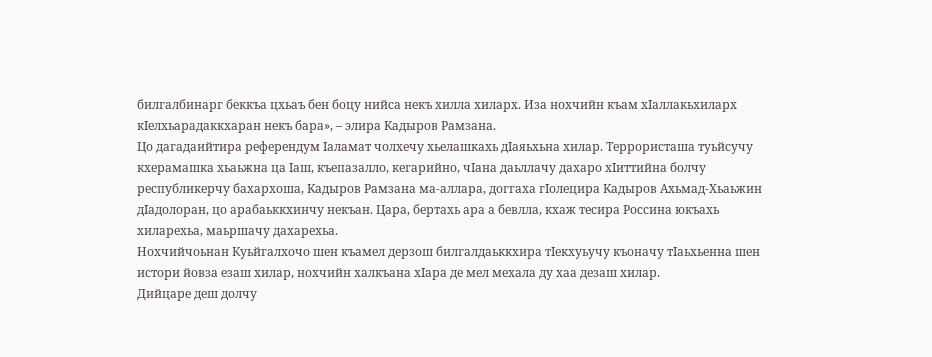билгалбинарг беккъа цхьаъ бен боцу нийса некъ хилла хиларх. Иза нохчийн къам хIаллакьхиларх кIелхьарадаккхаран некъ бара», – элира Кадыров Рамзана.
Цо дагадаийтира референдум Iаламат чолхечу хьелашкахь дIаяьхьна хилар. Террористаша туьйсучу кхерамашка хьаьжна ца Iаш, къепазалло, кегарийно, чIана даьллачу дахаро хIиттийна болчу республикерчу бахархоша, Кадыров Рамзана ма-аллара, доггаха гIолецира Кадыров Ахьмад-Хьаьжин дIадолоран, цо арабаьккхинчу некъан. Цара, бертахь ара а бевлла, кхаж тесира Россина юкъахь хиларехьа, маьршачу дахарехьа.
Нохчийчоьнан Куьйгалхочо шен къамел дерзош билгалдаьккхира тIекхуьучу къоначу тIаьхьенна шен истори йовза езаш хилар, нохчийн халкъана хIара де мел мехала ду хаа дезаш хилар.
Дийцаре деш долчу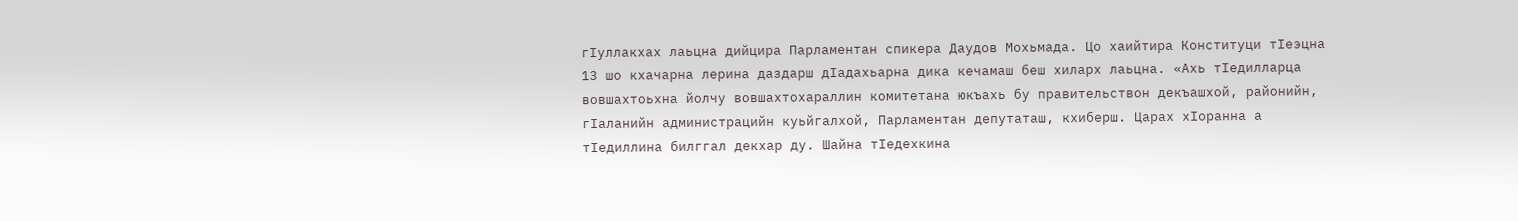гIуллакхах лаьцна дийцира Парламентан спикера Даудов Мохьмада. Цо хаийтира Конституци тIеэцна 13 шо кхачарна лерина даздарш дIадахьарна дика кечамаш беш хиларх лаьцна. «Ахь тIедилларца вовшахтоьхна йолчу вовшахтохараллин комитетана юкъахь бу правительствон декъашхой, районийн, гIаланийн администрацийн куьйгалхой, Парламентан депутаташ, кхиберш. Царах хIоранна а тIедиллина билггал декхар ду. Шайна тIедехкина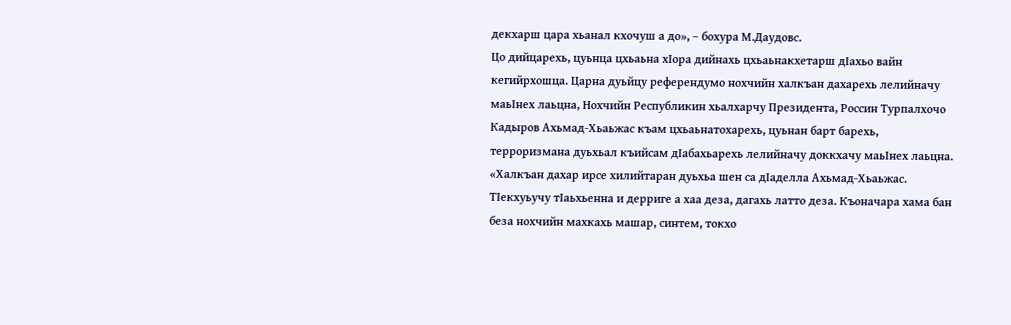декхарш цара хьанал кхочуш а до», – бохура М.Даудовс.
Цо дийцарехь, цуьнца цхьаьна хIора дийнахь цхьаьнакхетарш дIахьо вайн кегийрхошца. Царна дуьйцу референдумо нохчийн халкъан дахарехь лелийначу маьIнех лаьцна, Нохчийн Республикин хьалхарчу Президента, Россин Турпалхочо Кадыров Ахьмад-Хьаьжас къам цхьаьнатохарехь, цуьнан барт барехь, терроризмана дуьхьал къийсам дIабахьарехь лелийначу доккхачу маьIнех лаьцна. «Халкъан дахар ирсе хилийтаран дуьхьа шен са дIаделла Ахьмад-Хьаьжас. ТIекхуьучу тIаьхьенна и дерриге а хаа деза, дагахь латто деза. Къоначара хама бан беза нохчийн махкахь машар, синтем, токхо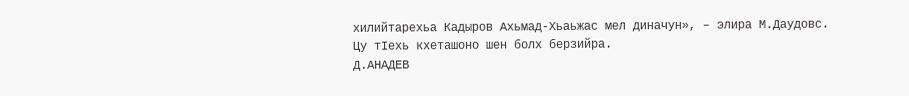хилийтарехьа Кадыров Ахьмад-Хьаьжас мел диначун», – элира М.Даудовс.
Цу тIехь кхеташоно шен болх берзийра.
Д.АНАДЕВ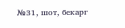№31, шот, бекарг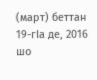(март) беттан 19-гIа де, 2016 шо